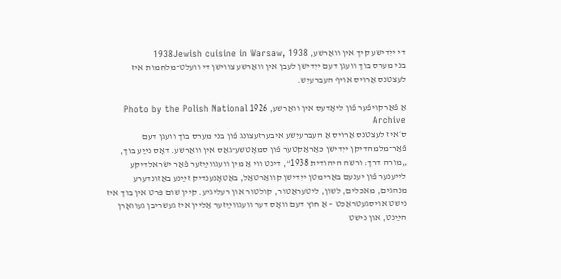די ייִדישע קיך אין וואַרשע, 1938Jewish cuisine in Warsaw, 1938
בני מערס בוך וועגן דעם ייִדישן לעבן אין וואַרשע צווישן די וועלט־מלחמות איז לעצטנס אַרויס אויף העברעיִש.

אַ פֿאַרקויפֿער פֿון ליאָדעס אין וואַרשע, 1926 Photo by the Polish National Archive
ס׳איז לעצטנס אַרויס אַ העברעיִשע איבערזעצונג פֿון בני מערס בוך וועגן דעם פֿאַר־מלמהדיקן ייִדישן כאַראַקטער פֿון סמאָטשע־גאַס אין וואַרשע. דאָס נײַע בוך, „מורה דרך: ורשה היהודית 1938“, דינט ווי אַ מין וועגווײַזער פֿאַר ישׂראלדיקע לייענער פֿון יענעם באַרימטן ייִדישן קוואַרטאַל, באַטאָנענדיק זײַנע באַזונדערע מנהגים, מאכלים, לשון, ליטעראַטור, קולטור און רעליגיע. קיין שום פּרט אין בוך איז נישט אויסגעטראַכט – אַ חוץ דעם וואָס דער וועגווײַזער אַליין איז געשריבן געוואָרן הײַנט, און נישט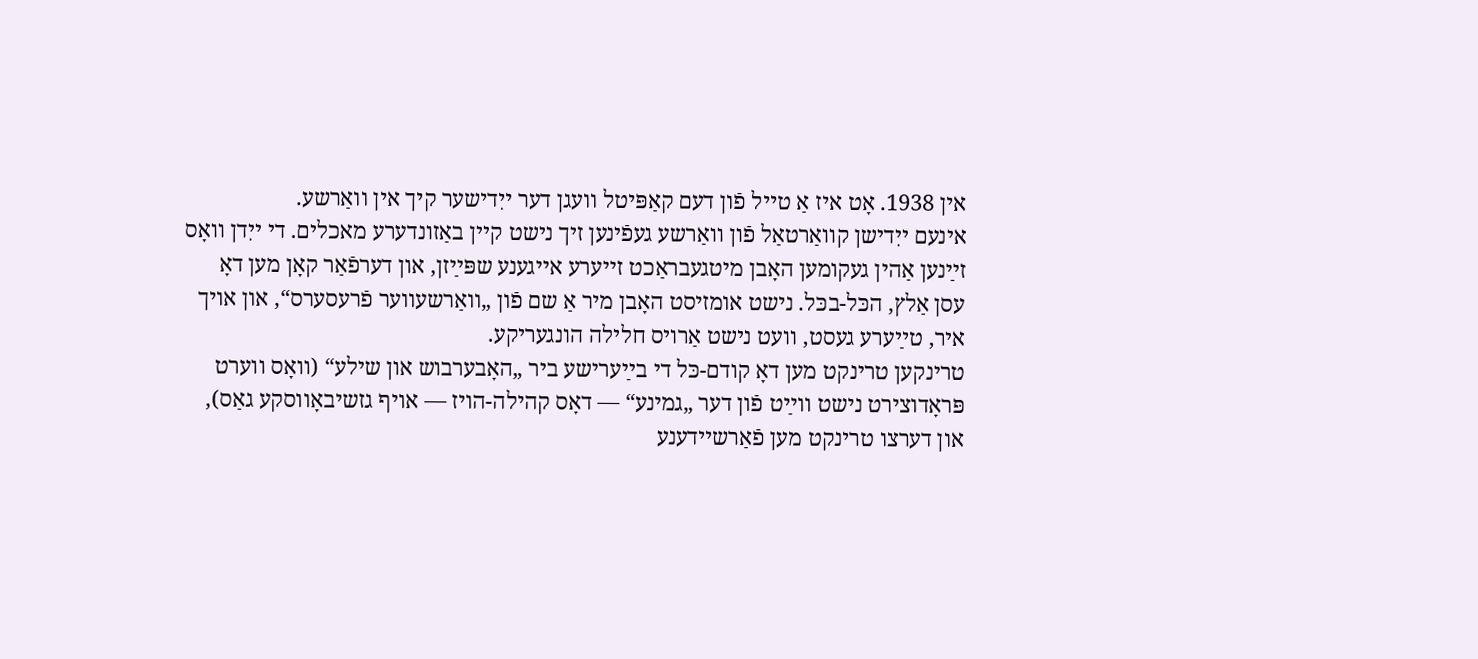אין 1938. אָט איז אַ טייל פֿון דעם קאַפּיטל וועגן דער ייִדישער קיך אין וואַרשע.
אינעם ייִדישן קוואַרטאַל פֿון וואַרשע געפֿינען זיך נישט קיין באַזונדערע מאכלים. די ייִדן וואָס זײַנען אַהין געקומען האָבן מיטגעבראַכט זייערע אייגענע שפּײַזן, און דערפֿאַר קאָן מען דאָ עסן אַלץ, הכּל-בכּל. נישט אומזיסט האָבן מיר אַ שם פֿון „וואַרשעווער פֿרעסערס“, און אויך איר, טײַערע געסט, וועט נישט אַרויס חלילה הונגעריקע.
טרינקען טרינקט מען דאָ קודם-כּל די בײַערישע ביר „האָבערבוש און שילע“ (וואָס ווערט פּראָדוצירט נישט ווײַט פֿון דער „גמינע“ — דאָס קהילה-הויז — אויף גזשיבאָווסקע גאַס), און דערצו טרינקט מען פֿאַרשיידענע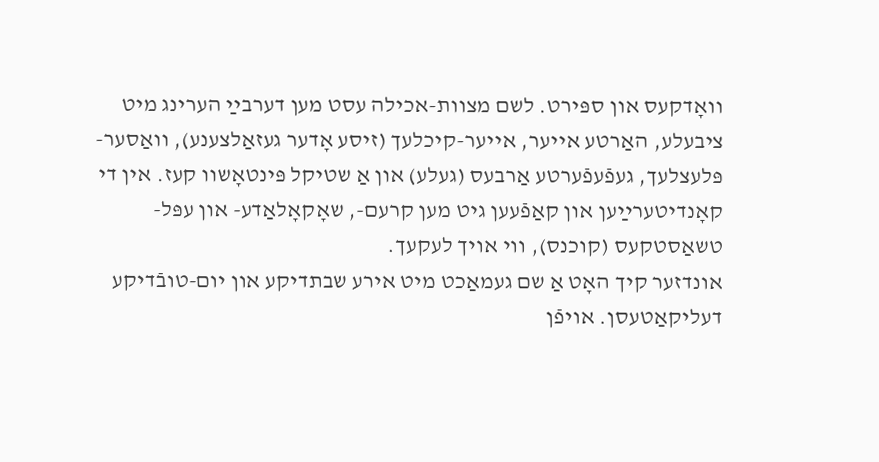וואָדקעס און ספּירט. לשם מצוות-אכילה עסט מען דערבײַ הערינג מיט ציבעלע, האַרטע אייער, אייער-קיכלעך (זיסע אָדער געזאַלצענע), וואַסער-פּלעצלעך, געפֿעפֿערטע אַרבעס (געלע) און אַ שטיקל פּינטאָשוו קעז. אין די קאָנדיטערײַען און קאַפֿעען גיט מען קרעם-, שאָקאָלאַדע- און עפּל-טשאַסטקעס (קוכנס), ווי אויך לעקעך.
אונדזער קיך האָט אַ שם געמאַכט מיט אירע שבתדיקע און יום-טובֿדיקע דעליקאַטעסן. אויפֿן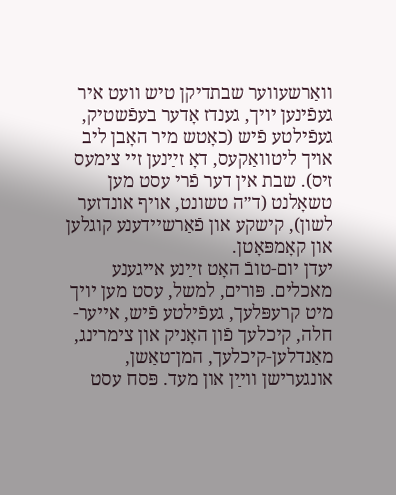וואַרשעווער שבתדיקן טיש וועט איר געפֿינען יויך, גענדז אָדער בעפֿשטיק, געפֿילטע פֿיש (כאָטש מיר האָבן ליב אויך ליטוואַקעס, דאָ זײַנען זיי צימעס זיס). שבת אין דער פֿרי עסט מען טשאָלנט (ד״ה טשונט, אויף אונדזער לשון), קישקע און פֿאַרשיידענע קוגלען און קאָמפּאָטן.
יעדן יום-טובֿ האָט זײַנע אייגענע מאכלים. פּורים, למשל, עסט מען יויך מיט קרעפּלעך, געפֿילטע פֿיש, אייער-חלה, קיכלעך פֿון האָניק און צימרינג, מאַנדלען-קיכלעך, המן־טאַשן, אונגערישן ווײַן און מעד. פּסח עסט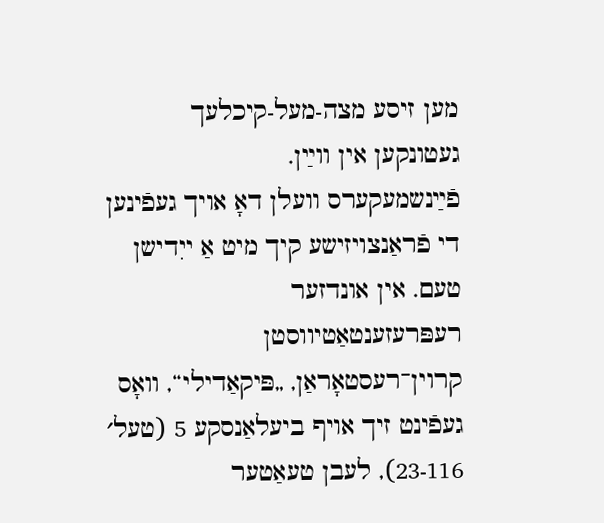מען זיסע מצה-מעל-קיכלעך געטונקען אין ווײַן.
פֿײַנשמעקערס וועלן דאָ אויך געפֿינען די פֿראַנצויזישע קיך מיט אַ ייִדישן טעם. אין אונדזער רעפּרעזענטאַטיווסטן קרוין־רעסטאָראַן, „פּיקאַדילי“, וואָס געפֿינט זיך אויף ביעלאַנסקע 5 (טעל׳ 23-116), לעבן טעאַטער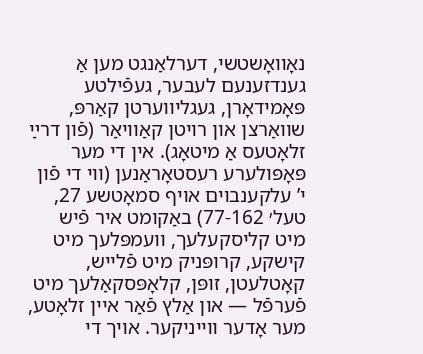נאָוואָשטשי, דערלאַנגט מען אַ גענדזענעם לעבער, געפֿילטע פּאָמידאָרן, געגליווערטן קאַרפּ, שוואַרצן און רויטן קאַוויאַר (פֿון דרײַ זלאָטעס אַ מיטאָג). אין די מער פּאָפּולערע רעסטאָראַנען (ווי די פֿון י’ עלקענבוים אויף סמאָטשע 27, טעל׳ 77-162) באַקומט איר פֿיש מיט קליסקעלעך, וועמפּלעך מיט קישקע, קרופּניק מיט פֿלייש, קאָטלעטן, זופּן, קלאָפּסקאַלעך מיט פֿערפֿל — און אַלץ פֿאַר איין זלאָטע, מער אָדער ווייניקער. אויך די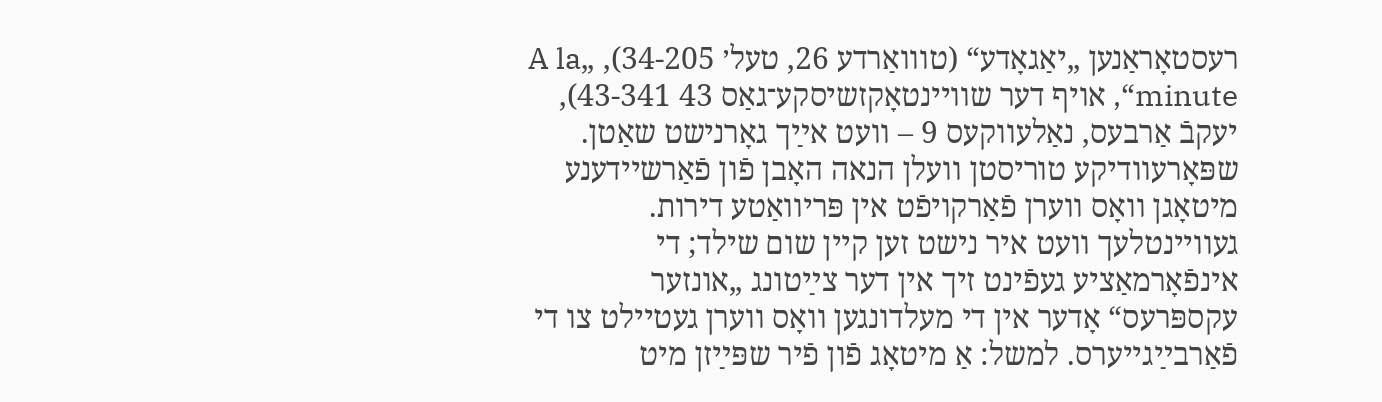רעסטאָראַנען „יאַגאָדע“ (טווואַרדע 26, טעל׳ 34-205), „A la minute“, אויף דער שוויינטאָקזשיסקע־גאַס 43 43-341), יעקבֿ אַרבעס, נאַלעווקעס 9 – וועט אײַך גאָרנישט שאַטן.
שפּאָרעוודיקע טוריסטן וועלן הנאה האָבן פֿון פֿאַרשיידענע מיטאָגן וואָס ווערן פֿאַרקויפֿט אין פּריוואַטע דירות. געוויינטלעך וועט איר נישט זען קיין שום שילד; די אינפֿאָרמאַציע געפֿינט זיך אין דער צײַטונג „אונזער עקספּרעס“ אָדער אין די מעלדונגען וואָס ווערן געטיילט צו די פֿאַרבײַגייערס. למשל: אַ מיטאָג פֿון פֿיר שפּײַזן מיט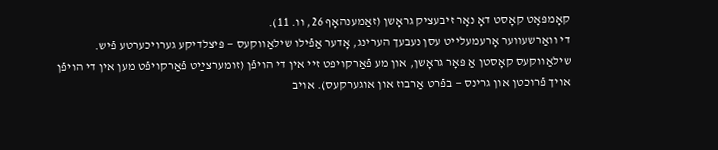קאָמפּאָט קאָסט דאָ נאָר זיבעציק גראָשן (זאַמענהאָף 26, וו. 11).
די וואַרשעווער אָרעמעלייט עסן נעבעך הערינג, אָדער אַפֿילו שילאַווקעס — פּיצלדיקע גערויכערטע פֿיש. שילאַווקעס קאָסטן אַ פּאָר גראָשן, און מע פֿאַרקויפט זיי אין די הויפֿן (זומערצײַט פֿאַרקויפֿט מען אין די הויפֿן אויך פֿרוכטן און גרינס — בפֿרט אַרבוז און אוגערקעס). אויב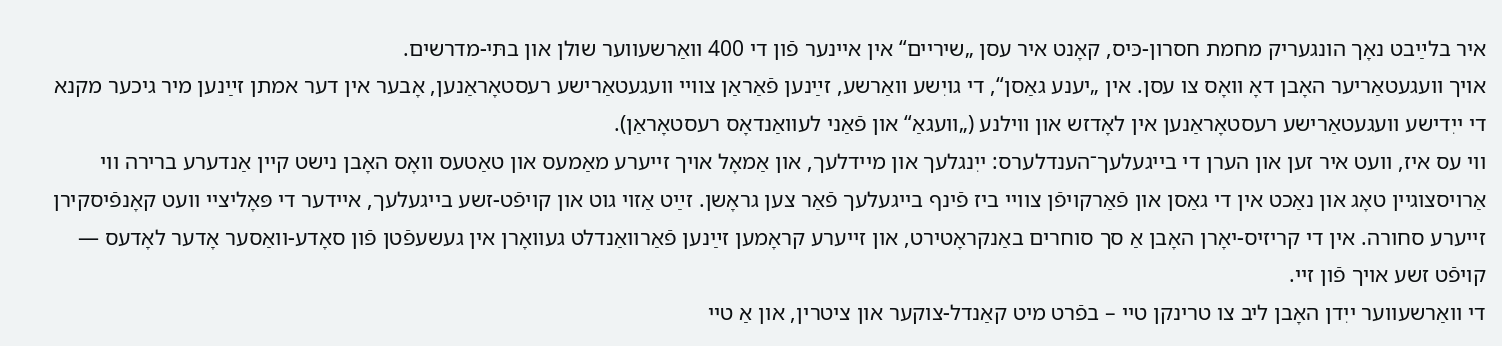איר בלײַבט נאָך הונגעריק מחמת חסרון-כּיס, קאָנט איר עסן „שיריים“ אין איינער פֿון די 400 וואַרשעווער שולן און בתּי-מדרשים.
אויך וועגעטאַריער האָבן דאָ וואָס צו עסן. אין „יענע גאַסן“, די גויִשע וואַרשע, זײַנען פֿאַראַן צוויי וועגעטאַרישע רעסטאָראַנען, אָבער אין דער אמתן זײַנען מיר גיכער מקנא די ייִדישע וועגעטאַרישע רעסטאָראַנען אין לאָדזש און ווילנע („וועגאַ“ און פֿאַני לעוואַנדאָס רעסטאָראַן).
ווי עס איז, וועט איר זען און הערן די בייגעלעך־הענדלערס: ייִנגלעך און מיידלעך, און אַמאָל אויך זייערע מאַמעס און טאַטעס וואָס האָבן נישט קיין אַנדערע ברירה ווי אַרויסצוגיין טאָג און נאַכט אין די גאַסן און פֿאַרקויפֿן צוויי ביז פֿינף בייגעלעך פֿאַר צען גראָשן. זײַט אַזוי גוט און קויפֿט-זשע בייגעלעך, איידער די פּאָליציי וועט קאָנפֿיסקירן זייערע סחורה. אין די קריזיס-יאָרן האָבן אַ סך סוחרים באַנקראָטירט, און זייערע קראָמען זײַנען פֿאַרוואַנדלט געוואָרן אין געשעפֿטן פֿון סאָדע-וואַסער אָדער לאָדעס — קויפֿט זשע אויך פֿון זיי.
די וואַרשעווער ייִדן האָבן ליב צו טרינקן טיי – בפֿרט מיט קאַנדל-צוקער און ציטרין, און אַ טיי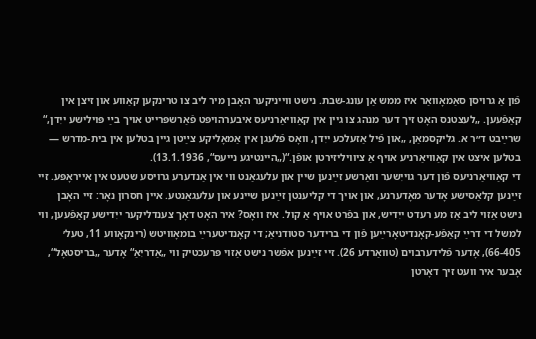פֿון אַ גרויסן סאַמאָוואַר איז ממש אַן עונג-שבת. נישט ווייניקער האָבן מיר ליב צו טרינקען קאַווע און זיצן אין קאַפֿעען. „לעצטנס האָט זיך דער מנהג צו גיין אין קאַוויאַרניעס איבערהויפּט פֿאַרשפּרייט אויך בײַ פּוילישע ייִדן,“ שרײַבט ד״ר א. גליקסמאַן, „און פֿיל אַזעלכע ייִדן, וואָס פֿלעגן אין אַמאָליקע צײַטן גיין בטלען אין בית-מדרש — בטלען איצט אין קאַוויאַרניע אויף אַ ציוויליזירטן אופֿן.“(„היינטיגע נייעס“, 13.1.1936).
די קאַוויאַרניעס פֿון דער גוייִשער וואַרשע זײַנען שיין און עלעגאַנט ווי אין אַנדערע גרויסע שטעט אין אייראָפּע. זיי זײַנען קלאַסישע אָדער מאָדערנע, און אויך די קליענטן זײַנען שיינע און עלעגאַנטע. איין חסרון נאָר: זיי האָבן נישט אַזוי ליב אַז מע רעדט ייִדיש, און בפֿרט אויף אַ קול. איז וואָס? איר האָט דאָך צענדליקער ייִדישע קאַפֿעען, ווי למשל די דרײַ קאַפֿע-קאָנדיטאָרײַען פֿון די ברידער סטודניאַ; די קאָנדיטערײַ בומאָוויטש (רינקאָווע 11, טעל׳ 66-405), אָדער פֿלידערבוים (טוואַרדע 26). זיי זײַנען אפֿשר נישט אַזוי פּרעכטיק ווי „אַדריִאַ“ אָדער „בריסטאָל“, אָבער איר וועט זיך דאָרטן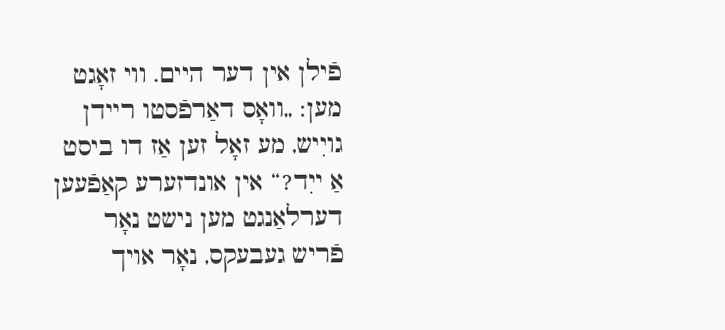פֿילן אין דער היים. ווי זאָגט מען: „וואָס דאַרפֿסטו ריידן גויִיש, מע זאָל זען אַז דו ביסט אַ ייִד?“ אין אונדזערע קאַפֿעען דערלאַנגט מען נישט נאָר פֿריש געבעקס, נאָר אויך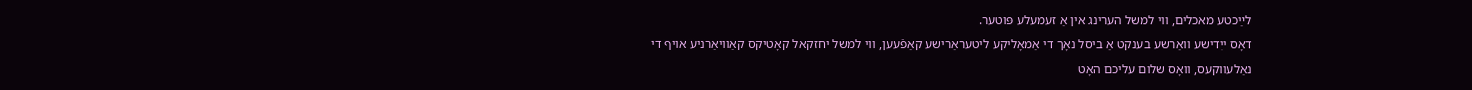לײַכטע מאכלים, ווי למשל הערינג אין אַ זעמעלע פּוטער.
דאָס ייִדישע וואַרשע בענקט אַ ביסל נאָך די אַמאָליקע ליטעראַרישע קאַפֿעען, ווי למשל יחזקאל קאָטיקס קאַוויאַרניע אויף די נאַלעווקעס, וואָס שלום עליכם האָט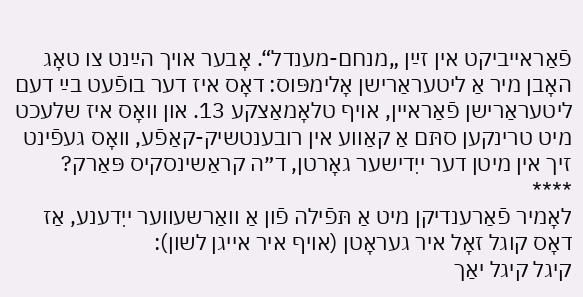פֿאַראייביקט אין זײַן „מנחם-מענדל“. אָבער אויך הײַנט צו טאָג האָבן מיר אַ ליטעראַרישן אָלימפּוס: דאָס איז דער בופֿעט בײַ דעם ליטעראַרישן פֿאַראיין, אויף טלאָמאַצקע 13. און וואָס איז שלעכט מיט טרינקען סתּם אַ קאַווע אין רובענטשיק-קאַפֿע, וואָס געפֿינט זיך אין מיטן דער ייִדישער גאָרטן, ד״ה קראַשינסקיס פּאַרק?
****
לאָמיר פֿאַרענדיקן מיט אַ תּפֿילה פֿון אַ וואַרשעווער ייִדענע, אַז דאָס קוגל זאָל איר געראָטן (אויף איר אייגן לשון):
קיגל קיגל יאַך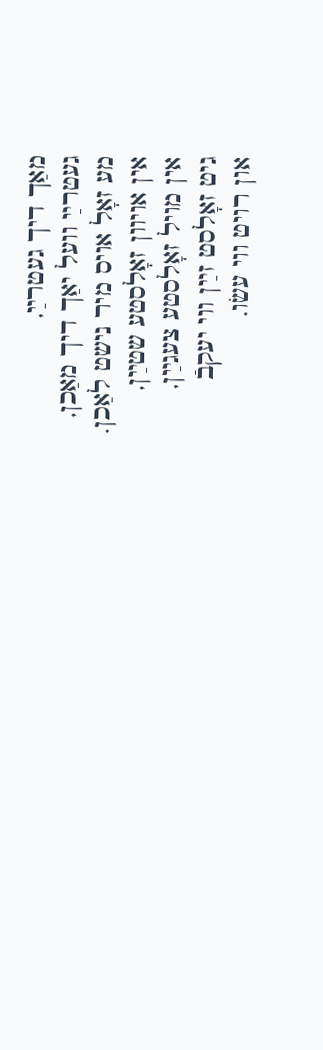מאַך דיך געטרײַ,
געטרײַ וועל יאַך דיך מאַכן,
מע זאָל אויס מיר נישט לאַכן.
אין אויוון זאָלסטע שטײַן,
אין מויל זאָלסטע צעגײַן,
גיט זאָלסט זײַן ווי יעקבֿ
און רויט ווי עשׂו.